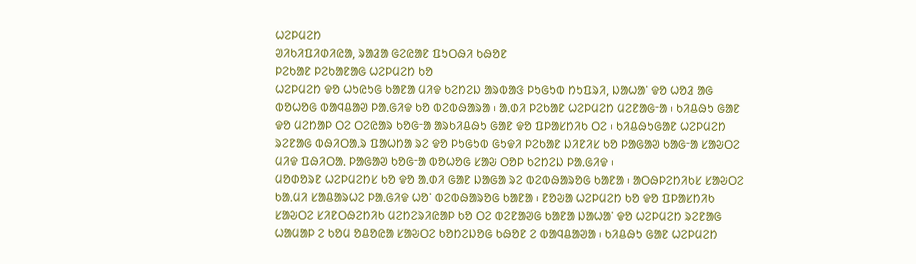ᱦᱮᱞᱢᱮᱴ
ᱣᱤᱠᱤᱯᱤᱰᱤᱭᱟ, ᱨᱟᱲᱟ ᱜᱮᱭᱟᱱ ᱯᱩᱛᱷᱤ ᱠᱷᱚᱱ
ᱞᱮᱠᱟᱱ ᱞᱮᱠᱟᱱᱟᱜ ᱦᱮᱞᱢᱮᱴ ᱠᱚ
ᱦᱮᱞᱢᱮᱴ ᱫᱚ ᱦᱩᱭᱩᱜ ᱠᱟᱱᱟ ᱢᱤᱫ ᱠᱮᱴᱮᱡ ᱟᱨᱵᱟᱝ ᱞᱩᱜᱩᱵ ᱴᱩᱯᱨᱤ, ᱡᱟᱦᱟᱸ ᱫᱚ ᱦᱚᱲ ᱟᱜ ᱵᱚᱦᱚᱜ ᱵᱟᱧᱪᱟᱣ ᱞᱟᱹᱜᱤᱫ ᱠᱚ ᱵᱮᱵᱷᱟᱨᱟ ᱾ ᱟᱹᱰᱤ ᱞᱮᱠᱟᱱ ᱦᱮᱞᱢᱮᱴ ᱢᱮᱱᱟᱜᱼᱟ ᱾ ᱠᱤᱪᱷᱩ ᱜᱟᱱ ᱫᱚ ᱢᱮᱴᱟᱞ ᱛᱮ ᱛᱮᱭᱟᱨ ᱠᱚᱜᱼᱟ ᱟᱨᱠᱤᱪᱷᱩ ᱜᱟᱱ ᱫᱚ ᱯᱞᱟᱥᱴᱤᱠ ᱛᱮ ᱾ ᱠᱤᱪᱷᱩᱜᱟᱱ ᱦᱮᱞᱢᱮᱴ ᱨᱮᱱᱟᱜ ᱵᱷᱤᱛᱟᱹᱨ ᱯᱟᱦᱴᱟ ᱨᱮ ᱫᱚ ᱞᱩᱜᱩᱵ ᱜᱩᱫᱤ ᱞᱮᱠᱟᱱ ᱡᱤᱱᱤᱥ ᱠᱚ ᱞᱟᱜᱟᱣ ᱠᱟᱜᱼᱟ ᱥᱟᱶᱛᱮ ᱢᱤᱫ ᱯᱷᱤᱛᱟᱹ ᱞᱟᱜᱟᱣ ᱠᱚᱜᱼᱟ ᱵᱚᱦᱚᱜ ᱥᱟᱶ ᱛᱚᱞ ᱠᱮᱴᱮᱡ ᱞᱟᱹᱜᱤᱫ ᱾
ᱢᱚᱰᱚᱨᱱ ᱦᱮᱞᱢᱮᱴᱥ ᱠᱚ ᱫᱚ ᱟᱹᱰᱤ ᱜᱟᱱ ᱡᱟᱜᱟ ᱨᱮ ᱵᱮᱵᱷᱟᱨᱚᱜ ᱠᱟᱱᱟ ᱾ ᱟᱛᱷᱞᱮᱴᱤᱠᱥ ᱥᱟᱶᱛᱮ ᱠᱟᱹᱢᱤ ᱥᱟᱪᱟᱨᱦᱮ ᱞᱟᱹᱜᱤᱫ ᱦᱚᱸ ᱵᱮᱵᱷᱟᱨᱚᱜ ᱠᱟᱱᱟ ᱾ ᱱᱚᱶᱟ ᱦᱮᱞᱢᱮᱴ ᱠᱚ ᱫᱚ ᱯᱞᱟᱥᱴᱤᱠ ᱥᱟᱶᱛᱮ ᱥᱤᱱᱛᱷᱮᱴᱤᱠ ᱢᱮᱴᱮᱨᱤᱭᱟᱞ ᱠᱚ ᱛᱮ ᱵᱮᱱᱟᱣᱜ ᱠᱟᱱᱟ ᱡᱟᱦᱟᱸ ᱫᱚ ᱦᱮᱞᱢᱮᱴ ᱨᱮᱱᱟᱜ ᱦᱟᱢᱟᱞ ᱮ ᱠᱚᱢ ᱚᱪᱚᱭᱟ ᱥᱟᱶᱛᱮ ᱠᱚᱴᱮᱡᱚᱜ ᱠᱷᱚᱱ ᱮ ᱵᱟᱧᱪᱟᱣᱟ ᱾ ᱠᱤᱪᱷᱩ ᱜᱟᱱ ᱦᱮᱞᱢᱮᱴ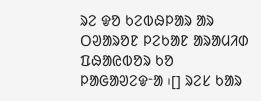ᱨᱮ ᱫᱚ ᱠᱮᱵᱷᱞᱟᱨ ᱟᱨ ᱛᱣᱟᱨᱚᱱ ᱞᱮᱠᱟᱱ ᱟᱨᱟᱢᱤᱰ ᱯᱷᱟᱭᱵᱚᱨ ᱠᱚ ᱞᱟᱜᱟᱣᱮᱫᱼᱟ ᱾[] ᱨᱮᱥ ᱠᱟᱨ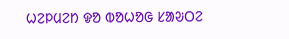ᱦᱮᱞᱢᱮᱴ ᱫᱚ ᱵᱚᱦᱚᱜ ᱥᱟᱶᱛᱮ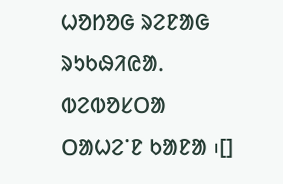ᱦᱚᱴᱚᱜ ᱨᱮᱱᱟᱜ ᱨᱩᱠᱷᱤᱭᱟᱹ ᱵᱮᱵᱚᱥᱛᱟ ᱛᱟᱦᱮᱸᱱ ᱠᱟᱱᱟ ᱾[]